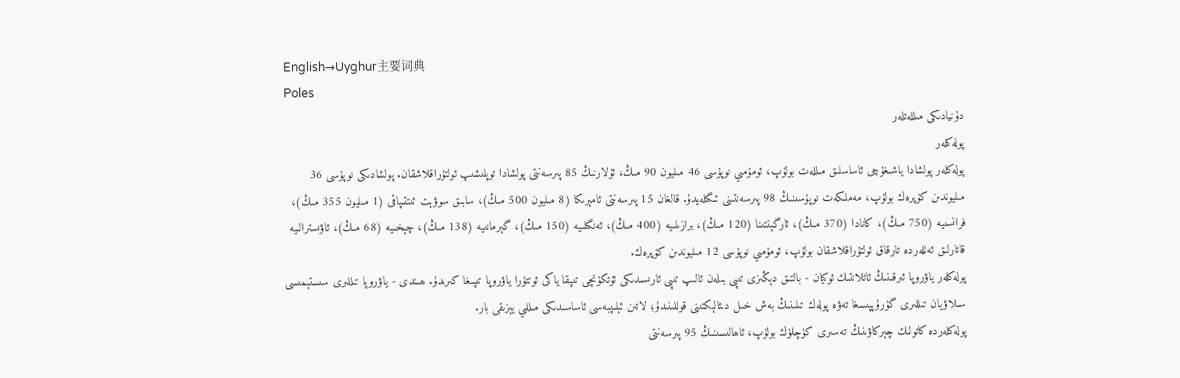English→Uyghur主要词典
Poles
دۇنيادىكى مىللەتلەر
پولەكلەر
پولەكلەر پولشادا ياشىغۇچى ئاساسلىق مىللەت بولۇپ، ئومۇمىي نوپۇسى 46 مىليون 90 مىڭ، ئۇلارنىڭ 85 پىرسەنتى پولشادا توپلىشىپ ئولتۇراقلاشقان. پولشادىكى نوپۇسى 36 مىليوندىن كۆپرەك بولۇپ، مەملىكەت نوپۇسىنىڭ 98 پىرسەنتىنى ئىگىلەيدۇ. قالغان 15 پىرسەنتى ئامېرىكا (8 مىليون 500 مىڭ)، سابىق سوۋېت ئىتتىپاقى (1 مىليون 355 مىڭ)، فرانسىيە (750 مىڭ)، كانادا (370 مىڭ)، ئارگېنتىنا (120 مىڭ)، برازىلىيە (400 مىڭ)، ئەنگىلىيە (150 مىڭ)، گېرمانىيە (138 مىڭ)، چېخىيە (68 مىڭ)، ئاۋىسترالىيە قاتارلىق ئەللەردە تارقاق ئولتۇراقلاشقان بولۇپ، ئومۇمىي نوپۇسى 12 مىليوندىن كۆپرەك.
پولەكلەر ياۋروپا ئىرقىنىڭ ئاتلانتىك ئوكيان - بالتىق دېڭىزى تىپى بىلەن ئالىپ تىپى ئارىسىدىكى ئۆتكۈنچى تىپقا ياكى ئوتتۇرا ياۋروپا تىپىغا كىرىدۇ. ھىندى - ياۋروپا تىللىرى سىستېمىسى سىلاۋيان تىللىرى گۇرۇپپىسغا تەۋە پولەك تىلىنىڭ بەش خىل دىئالېكتىنى قوللىنىدۇ؛ لاتىن ئېلىپبەسى ئاساسىدىكى مىللىي يېزىقى بار.
پولەكلەردە كاتولىك چېركاۋىنىڭ تەسىرى كۈچلۈك بولۇپ، ئاھالىسىنىڭ 95 پىرسەنتى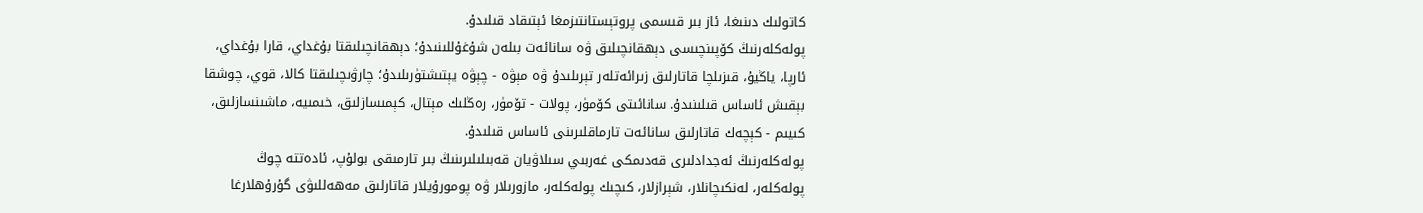كاتولىك دىنىغا، ئاز بىر قىسمى پروتېستانتىزمغا ئېتىقاد قىلىدۇ.
پولەكلەرنىڭ كۆپىنچىسى دېھقانچىلىق ۋە سانائەت بىلەن شۇغۇللىنىدۇ؛ دېھقانچىلىقتا بۇغداي، قارا بۇغداي، ئارپا، ياڭيۇ، قىزىلچا قاتارلىق زىرائەتلەر تېرىلىدۇ ۋە مېۋە - چېۋە يېتىشتۈرىلىدۇ؛ چارۋىچىلىقتا كالا، قوي، چوشقا بېقىش ئاساس قىلىنىدۇ. سانائىتى كۆمۈر، پولات - تۆمۈر، رەڭلىك مېتال، كېمىسازلىق، خىمىيە، ماشىنسازلىق، كىيىم - كېچەك قاتارلىق سانائەت تارماقلىرىنى ئاساس قىلىدۇ.
پولەكلەرنىڭ ئەجدادلىرى قەدىمكى غەربىي سىلاۋيان قەبىلىلىرىنىڭ بىر تارمىقى بولۇپ، ئادەتتە چوڭ پولەكلەر، لەنكىچانلار، شېرازلار، كىچىك پولەكلەر، مازورىلار ۋە پومورۇيلار قاتارلىق مەھەللىۋى گۇرۇھلارغا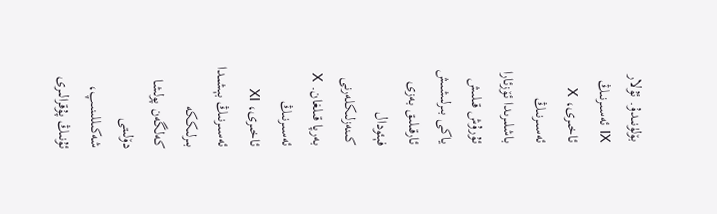بۆلۈنىدۇ. ئۇلار Ⅸ ئەسىرنىڭ ئاخىرى، Ⅹ ئەسىرنىڭ باشلىرىدا ئۆزئارا ئۇرۇش قىلىش ياكى بىرلىشىش ئارقىلىق بەزى فېئودال كىنەزلىكلەرنى بەرپا قىلغان. Ⅹ ئەسىرنىڭ ئاخىرى، Ⅺ ئەسىرنىڭ بېشىدا بىرلىككە كەلگەن پولشا دۆلىتى شەكىللىنىپ، ئۇنىڭ پۇقرالىرى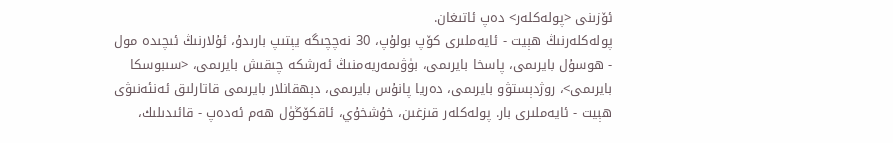ئۆزىنى <پولەكلەر> دەپ ئاتىغان.
پولەكلەرنىڭ ھېيت - ئايەملىرى كۆپ بولۇپ، 30 نەچچىگە يېتىپ بارىدۇ، ئۇلارنىڭ ئىچىدە مول - ھوسۇل بايرىمى، پاسخا بايرىمى، بۈۋىمەريەمنىڭ ئەرشكە چىقىش بايرىمى، <سىبوسكا بايرىمى>، روژدېستۋو بايرىمى، دەريا پانۇس بايرىمى، دېھقانلار بايرىمى قاتارلىق ئەنئەنىۋى ھېيت - ئايەملىرى بار. پولەكلەر قىزغىن، خۇشخۇي، ئاقكۆڭۈل ھەم ئەدەپ - قائىدىلىك،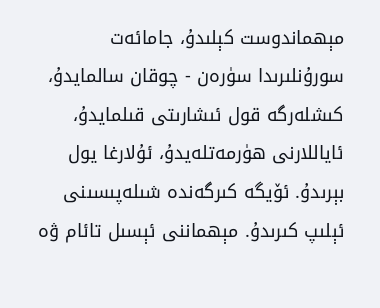مېھماندوست كېلىدۇ، جامائەت سورۇنلىرىدا سۈرەن - چوقان سالمايدۇ، كىشلەرگە قول ئىشارىتى قىلمايدۇ، ئاياللارنى ھۈرمەتلەيدۇ، ئۇلارغا يول بېرىدۇ. ئۆيگە كىرگەندە شىلەپىسىنى ئېلىپ كىرىدۇ. مېھماننى ئېسىل تائام ۋە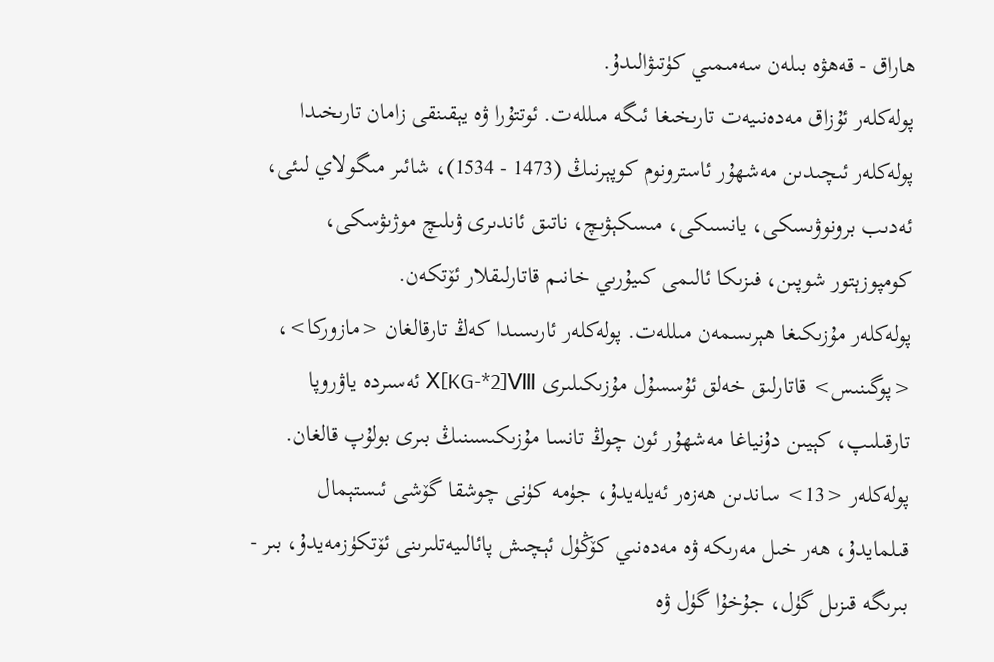ھاراق - قەھۋە بىلەن سەمىمىي كۈتىۋالىدۇ.
پولەكلەر ئۇزاق مەدەنىيەت تارىخىغا ئىگە مىللەت. ئوتتۇرا ۋە يېقىنقى زامان تارىخىدا پولەكلەر ئىچىدىن مەشھۇر ئاسترونوم كوپېرنىڭ (1473 - 1534)، شائىر مىگولاي لىئى، ئەدىب برونوۋىسكى، يانسىكى، مىسكېۋىچ، ناتىق ئاندىرى ۋىلىچ موژىۋسكى، كومپوزېتور شوپىن، فىزىكا ئالىمى كىيۇرىي خانىم قاتارلىقلار ئۆتكەن.
پولەكلەر مۇزىكىغا ھېرىسمەن مىللەت. پولەكلەر ئارىسىدا كەڭ تارقالغان <مازوركا>، <پوگىنىس> قاتارلىق خەلق ئۇسسۇل مۇزىكىلىرى Ⅹ[KG-*2]Ⅷ ئەسىردە ياۋروپا تارقىلىپ، كېيىن دۇنياغا مەشھۇر ئون چوڭ تانسا مۇزىكىسىنىڭ بىرى بولۇپ قالغان.
پولەكلەر <13> ساندىن ھەزەر ئەيلەيدۇ، جۈمە كۈنى چوشقا گۆشى ئىستېمال قىلمايدۇ، ھەر خىل مەرىكە ۋە مەدەنىي كۆڭۈل ئېچىش پائالىيەتلىرىنى ئۆتكۈزمەيدۇ، بىر - بىرىگە قىزىل گۈل، جۇخۇا گۈل ۋە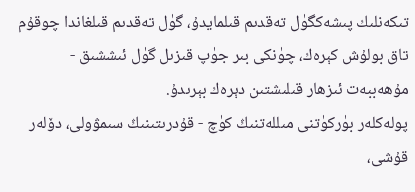تىكەنلىك پىشەكگۈل تەقدىم قىلمايدۇ، گۈل تەقدىم قىلغاندا چوقۇم تاق بولۇش كېرەك، چۈنكى بىر جۈپ قىزىل گۈل ئىششىق - مۇھەببەت ئىزھار قىلىشتىن دېرەك بېرىدۇ.
پولەكلەر بۈركۈتنى مىللەتنىڭ كۈچ - قۇدرىتىنىڭ سىمۋولى، دۆلەر قۇشى،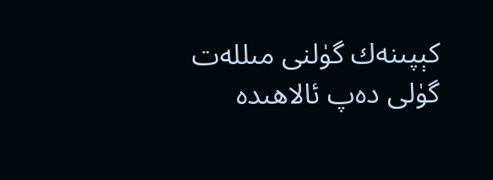كېپىنەك گۈلنى مىللەت گۈلى دەپ ئالاھىدە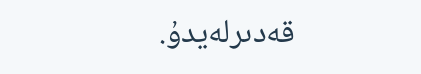قەدىرلەيدۇ.